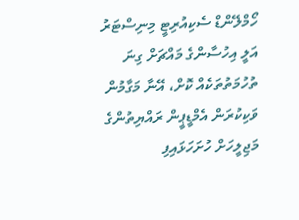ހޯމްލޭންޑް ސެކިއުރިޓީ މިނިސްޓަރު އަލީ އިހުސާންގެ މައްޗަށް ގިނަ ތުހުމަތުތަކެއް ކޮށް، އޭނާ މަގާމުން ވަކިކުރަން އެމްޑީޕީން ރައްޔިތުންގެ މަޖިލީހަށް ހުށަހަޅައިފި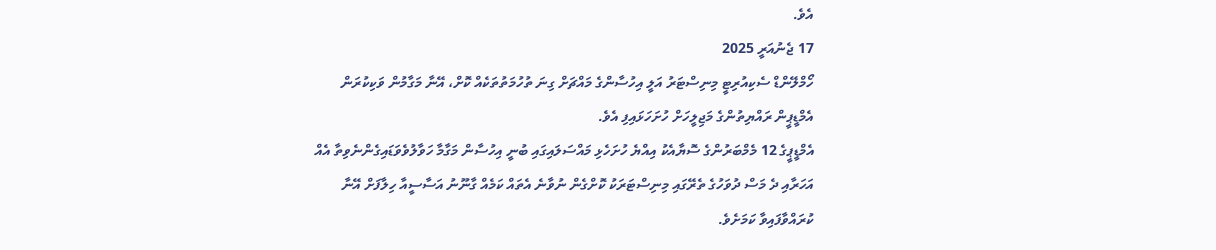އެވެ.
17 ޖެނުއަރީ 2025
ހޯމްލޭންޑް ސެކިއުރިޓީ މިނިސްޓަރު އަލީ އިހުސާންގެ މައްޗަށް ގިނަ ތުހުމަތުތަކެއް ކޮށް، އޭނާ މަގާމުން ވަކިކުރަން އެމްޑީޕީން ރައްޔިތުންގެ މަޖިލީހަށް ހުށަހަޅައިފި އެވެ.
އެމްޑީޕީގެ 12 މެމްބަރުންގެ ސޮޔާއެކު އިއްޔެ ހުށަހެޅި މައްސަލައިގައި ބުނީ އިހުސާން މަގާމާ ހަވާލުވެވަޑައިގެންނެވިތާ އެއް އަހަރާއި ދެ މަސް ދުވަހުގެ ތެރޭގައި މިނިސްޓަރަކު ކޮށްގެން ނުވާނެ އެތައް ކަމެއް ގާނޫނު އަސާސީއާ ހިލާފަށް އޭނާ ކުރައްވާފައިވާ ކަމަށެވެ.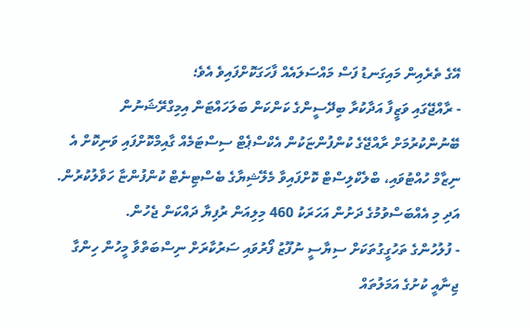އޭގެ ތެރެއިން މައިގަނޑު ފަސް މައްސަލައެއް ފާހަގަކޮށްފައިވެ އެވެ؛
- ރާއްޖޭގައި ވަޒީފާ އަދާކުރާ ބިދޭސީންގެ ކަންކަން ބަލަހައްޓަން އިމިގްރޭޝަނުން ބޭނުންކުރުމަށް ރާއްޖޭގެ ކުންފުންޏަކުން އެކްސްޕެޓް ސިސްޓަމެއް ގާއިމްކޮށްފައި ވަނިކޮށް އެ ނިޒާމް ހުއްޓުވައި، ބްލެކްލިސްޓް ކޮށްފައިވާ މެލޭޝިޔާގެ ބެސްޓިނެޓް ކުންފުންޏާ ހަވާލުކުރުން. އަދި މި އެއްބަސްވުމުގެ ދަށުން އަހަރަކު 460 މިލިއަން ރުފިޔާ ދައްކަން ޖެހުން.
- ފުލުހުންގެ ތަހުގީގުތަކަށް ސިޔާސީ ނުފޫޒު ފޯރުވައި ސަރުކާރަށް ނިސްބަތްވާ މީހުން ހިންގާ ޖިނާއީ ކުށުގެ އަމަލުތައް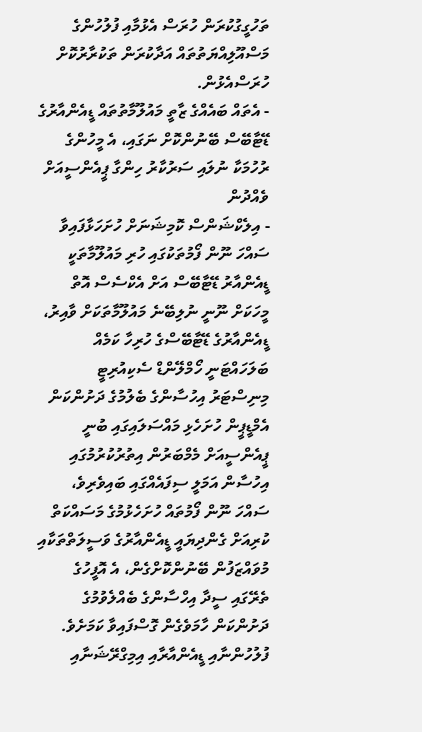ތަހުގީގުކުރަން ހުރަސް އެޅުމާއި ފުލުހުންގެ މަސްއޫލިއްޔަތުތައް އަދާކުރަން ތަކުރާރުކޮށް ހުރަސްއެޅުން.
- އެތައް ބައެއްގެ ޒާތީ މައުލޫމާތުތައް ޑީއެންއާރުގެ ޑޭޓާބޭސް ބޭނުންކޮށް ނަގައި، އެ މީހުންގެ ރުހުމަކާ ނުލައި ސަރުކާރު ހިންގާ ޕީއެންސީއަށް ވެއްދުން
- އިލެކްޝަންސް ކޮމިޝަނަށް ހުށަހަޅާފައިވާ ސައްހަ ނޫން ފޯމުތަކުގައި ހުރި މައުލޫމާތަކީ ޑީއެންއާރު ޑޭޓާބޭސް އަށް އެކްސެސް އޮތް މީހަކަށް ނޫނީ ނުލިބޭނެ މައުލޫމާތަކަށް ވާއިރު، ޑީއެންއާރުގެ ޑޭޓާބޭސްގެ ހުރިހާ ކަމެއް ބަލަހައްޓަނީ ހޯމްލޭންޑް ސެކިއުރިޓީ މިނިސްޓަރު އިހުސާންގެ ބެލުމުގެ ދަށުންކަން
އެމްޑީޕީން ހުށަހެޅި މައްސަލައިގައި ބުނީ ޕީއެންސީއަށް މެމްބަރުން އިތުރުކުރުމުގައި އިހުސާން އަމަލީ ސިފައެއްގައި ބައިވެރިވެ، ސައްހަ ނޫން ފޯމުތައް ހުށަހެޅުމުގެ މަސައްކަތް ކުރިއަށް ގެންދިޔައީ ޑީއެންއާރުގެ ވަސީލަތްތަކާއި މުވައްޒަފުން ބޭނުންކޮށްގެން، އެ އޮފީހުގެ ތެރޭގައި ސީދާ އިހްސާންގެ ބެއްލެވުމުގެ ދަށުންކަން ހާމަވެގެން ގޮސްފައިވާ ކަމަށެވެ.
ފުލުހުންނާއި ޑީއެންއާރާއި އިމިގްރޭޝަނާއި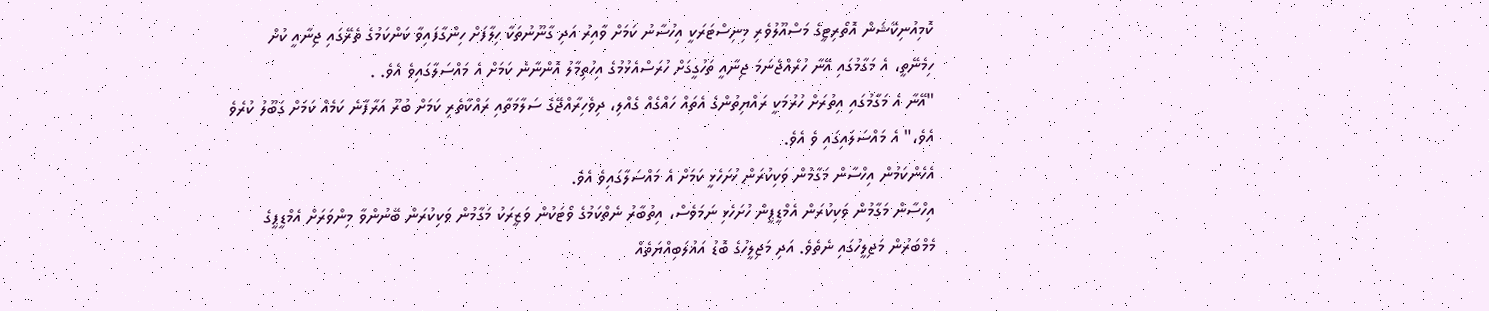ކޮމިއުނިކޭޝަން އޮތޯރިޓީގެ މަސްއޫލުވެރި މިނިސްޓަރަކީ އިހުސާނު ކަމަށް ވާއިރު އަދި ގާނޫނުތަކާ ހިލާފަށް ހިންގާފައިވާ ކަންކަމުގެ ތެރޭގައި ޖިނާއީ ކުށް ހިމެނޭތީ، އެ މަގާމުގައި އޭނާ ހުރެއްޖެނަމަ ޖިނާއީ ތަހުގީގަށް ހުރަސްއެޅުމުގެ އިހުތިމާލު އޮންނާނެ ކަމަށް އެ މައްސަލާގައިވެ އެވެ. .
"އޭނާ އެ މަގާމުގައި އިތުރަށް ހުރުމަކީ ރައްޔިތުންގެ އެތައް ހައްގެއް ގެއްލި، ދިވެހިރާއްޖޭގެ ސަލާމަތާއި ރައްކާތެރި ކަމަށް ބުރޫ އަރާފާނެ ކަމެއް ކަމަށް ގަބޫލު ކުރެވެ އެވެ،" އެ މައްސަލައިގައި ވެ އެވެ.
އެހެންކަމުން އިހްސާން މަގާމުން ވަކިކުރަން ހުށަހެޅީ ކަމަށް އެ މައްސަލާގައިވެ އެވެ.
އިހްސާން މަގާމުން ވަކިކުރަން އެމްޑީޕީން ހުށަހެޅި ނަމަވެސް، އިތުބާރު ނެތްކަމުގެ ވޯޓަކުން ވަޒީރަކު މަގާމުން ވަކިކުރަން ބޭނުންވާ މިންވަރަށް އެމްޑީޕީގެ މެމްބަރުން މަޖިލީހުގައި ނެތެވެ. އަދި މަޖިލީހުގެ ބޮޑު އަޣުލަބިއްޔަތެއް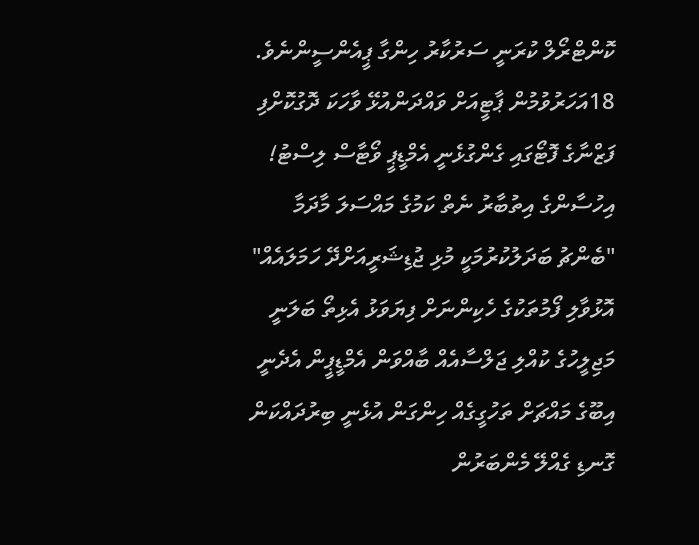ކޮންޓްރޯލް ކުރަނީ ސަރުކާރު ހިންގާ ޕީއެންސީންނެވެ.
18އަހަރުވުމުން ޕާޓީއަށް ވައްދަންއުޅޭ ވާހަކަ ދޮގުކޮށްފި
ފަޒްނާގެ ފޮޓޯގައި ގެންގުޅެނީ އެމްޑީޕީ ވޯޓާސް ލިސްޓު!
އިހުސާންގެ އިތުބާރު ނެތް ކަމުގެ މައްސަލަ މާދަމާ
"ބެންޗު ބަދަލުކުރުމަކީ މުޅި ޖުޑިޝަރީއަށްދޭ ހަމަލައެއް"
އޮޅުވާލި ފޯމުތަކުގެ ހެކިންނަށް ފިޔަވަޅު އެޅިތޯ ބަލަނީ
މަޖިލީހުގެ ކުއްލި ޖަލްސާއެއް ބާއްވަން އެމްޑީޕީން އެދެނީ
އިބޫގެ މައްޗަށް ތަހުގީގެއް ހިންގަން އުޅެނީ ބިރުދައްކަން
ގޮނޑި ގެއްލޭ މެންބަރުން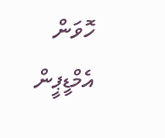ހޮވަން އެމްޑީޕީން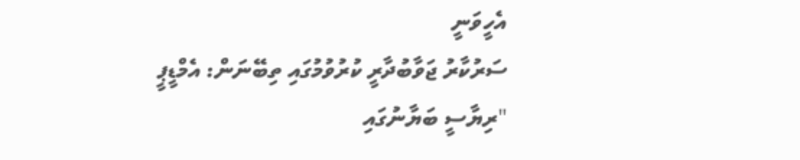އެހީވަނީ
ސަރުކާރު ޖަވާބުދާރީ ކުރުވުމުގައި ތިބޭނަން: އެމްޑީޕީ
"ރިޔާސީ ބަޔާނުގައި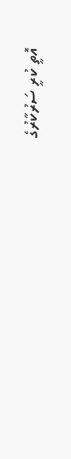އޮތީ ކުރީ ސަރުކާރުގެ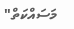މަސައްކަތް"